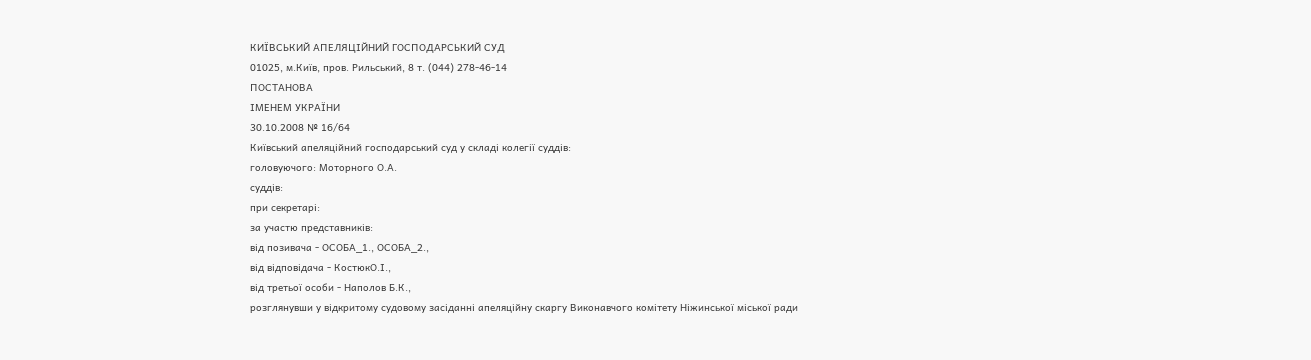КИЇВСЬКИЙ АПЕЛЯЦІЙНИЙ ГОСПОДАРСЬКИЙ СУД
01025, м.Київ, пров. Рильський, 8 т. (044) 278-46-14
ПОСТАНОВА
ІМЕНЕМ УКРАЇНИ
30.10.2008 № 16/64
Київський апеляційний господарський суд у складі колегії суддів:
головуючого: Моторного О.А.
суддів:
при секретарі:
за участю представників:
від позивача - ОСОБА_1., ОСОБА_2.,
від відповідача - КостюкО.І.,
від третьої особи - Наполов Б.К.,
розглянувши у відкритому судовому засіданні апеляційну скаргу Виконавчого комітету Ніжинської міської ради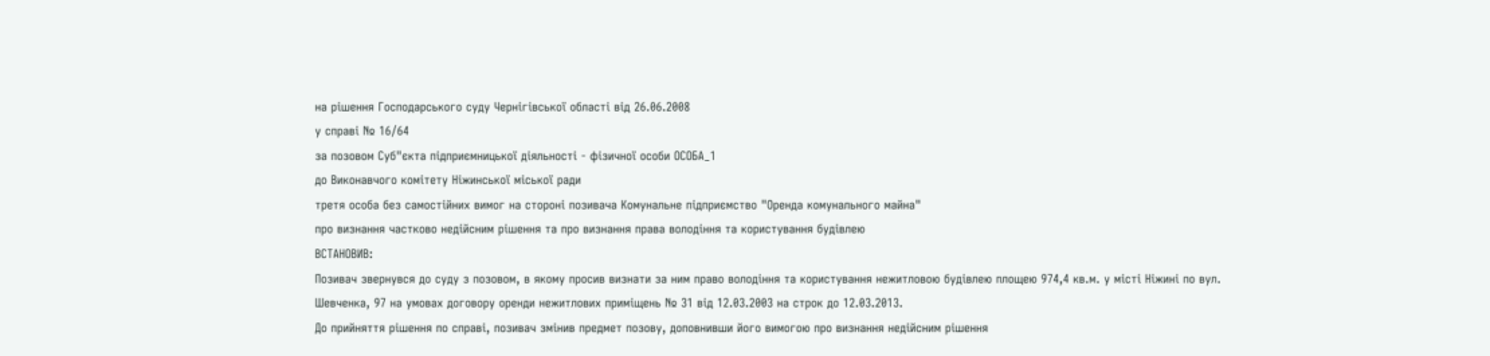на рішення Господарського суду Чернігівської області від 26.06.2008
у справі № 16/64
за позовом Суб"єкта підприємницької діяльності - фізичної особи ОСОБА_1
до Виконавчого комітету Ніжинської міської ради
третя особа без самостійних вимог на стороні позивача Комунальне підприємство "Оренда комунального майна"
про визнання частково недійсним рішення та про визнання права володіння та користування будівлею
ВСТАНОВИВ:
Позивач звернувся до суду з позовом, в якому просив визнати за ним право володіння та користування нежитловою будівлею площею 974,4 кв.м. у місті Ніжині по вул. Шевченка, 97 на умовах договору оренди нежитлових приміщень № 31 від 12.03.2003 на строк до 12.03.2013.
До прийняття рішення по справі, позивач змінив предмет позову, доповнивши його вимогою про визнання недійсним рішення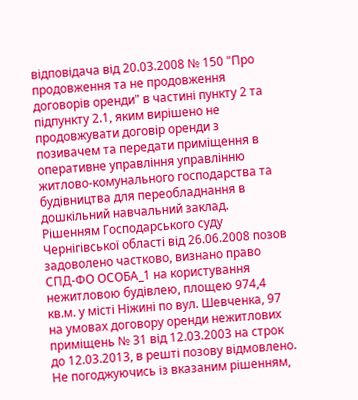відповідача від 20.03.2008 № 150 "Про продовження та не продовження договорів оренди" в частині пункту 2 та підпункту 2.1, яким вирішено не продовжувати договір оренди з позивачем та передати приміщення в оперативне управління управлінню житлово-комунального господарства та будівництва для переобладнання в дошкільний навчальний заклад.
Рішенням Господарського суду Чернігівської області від 26.06.2008 позов задоволено частково, визнано право СПД-ФО ОСОБА_1 на користування нежитловою будівлею, площею 974,4 кв.м. у місті Ніжині по вул. Шевченка, 97 на умовах договору оренди нежитлових приміщень № 31 від 12.03.2003 на строк до 12.03.2013, в решті позову відмовлено.
Не погоджуючись із вказаним рішенням,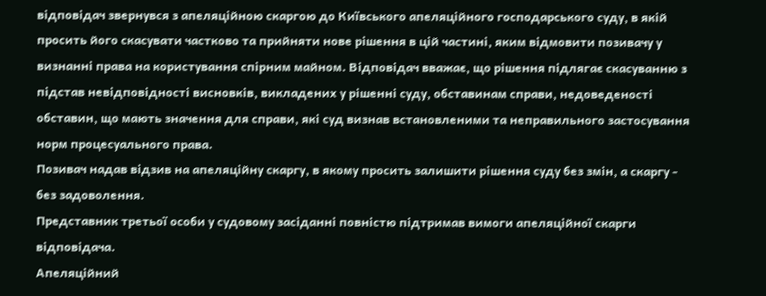відповідач звернувся з апеляційною скаргою до Київського апеляційного господарського суду, в якій просить його скасувати частково та прийняти нове рішення в цій частині, яким відмовити позивачу у визнанні права на користування спірним майном. Відповідач вважає, що рішення підлягає скасуванню з підстав невідповідності висновків, викладених у рішенні суду, обставинам справи, недоведеності обставин, що мають значення для справи, які суд визнав встановленими та неправильного застосування норм процесуального права.
Позивач надав відзив на апеляційну скаргу, в якому просить залишити рішення суду без змін, а скаргу - без задоволення.
Представник третьої особи у судовому засіданні повністю підтримав вимоги апеляційної скарги відповідача.
Апеляційний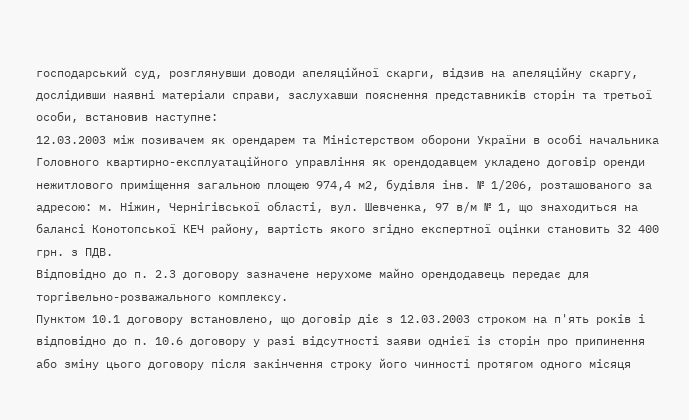господарський суд, розглянувши доводи апеляційної скарги, відзив на апеляційну скаргу, дослідивши наявні матеріали справи, заслухавши пояснення представників сторін та третьої особи, встановив наступне:
12.03.2003 між позивачем як орендарем та Міністерством оборони України в особі начальника Головного квартирно-експлуатаційного управління як орендодавцем укладено договір оренди нежитлового приміщення загальною площею 974,4 м2, будівля інв. № 1/206, розташованого за адресою: м. Ніжин, Чернігівської області, вул. Шевченка, 97 в/м № 1, що знаходиться на балансі Конотопської КЕЧ району, вартість якого згідно експертної оцінки становить 32 400 грн. з ПДВ.
Відповідно до п. 2.3 договору зазначене нерухоме майно орендодавець передає для торгівельно-розважального комплексу.
Пунктом 10.1 договору встановлено, що договір діє з 12.03.2003 строком на п'ять років і відповідно до п. 10.6 договору у разі відсутності заяви однієї із сторін про припинення або зміну цього договору після закінчення строку його чинності протягом одного місяця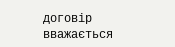договір вважається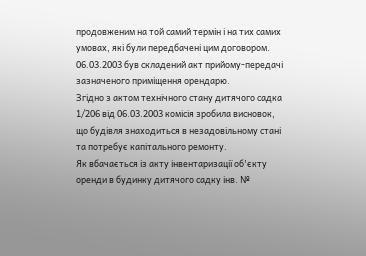продовженим на той самий термін і на тих самих умовах, які були передбачені цим договором.
06.03.2003 був складений акт прийому-передачі зазначеного приміщення орендарю.
Згідно з актом технічного стану дитячого садка 1/206 від 06.03.2003 комісія зробила висновок, що будівля знаходиться в незадовільному стані та потребує капітального ремонту.
Як вбачається із акту інвентаризації об'єкту оренди в будинку дитячого садку інв. №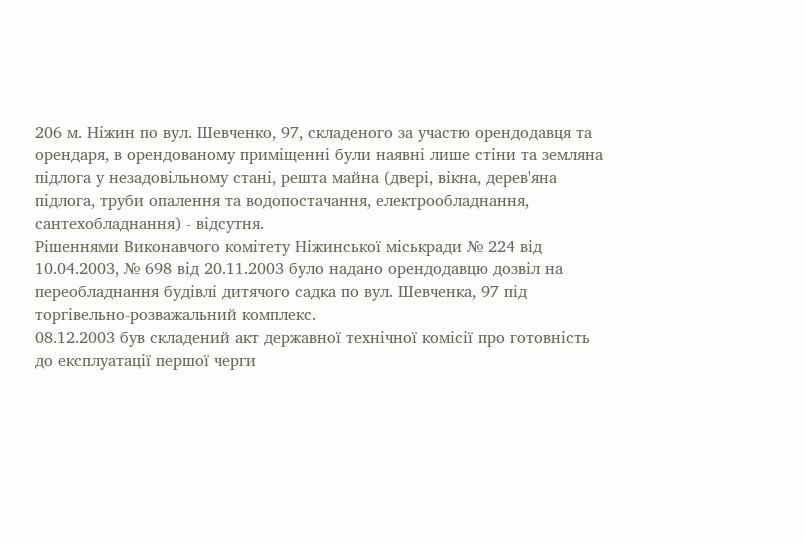206 м. Ніжин по вул. Шевченко, 97, складеного за участю орендодавця та орендаря, в орендованому приміщенні були наявні лише стіни та земляна підлога у незадовільному стані, решта майна (двері, вікна, дерев'яна підлога, труби опалення та водопостачання, електрообладнання, сантехобладнання) - відсутня.
Рішеннями Виконавчого комітету Ніжинської міськради № 224 від 10.04.2003, № 698 від 20.11.2003 було надано орендодавцю дозвіл на переобладнання будівлі дитячого садка по вул. Шевченка, 97 під торгівельно-розважальний комплекс.
08.12.2003 був складений акт державної технічної комісії про готовність до експлуатації першої черги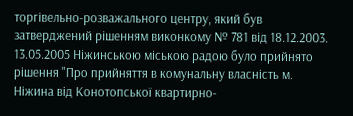торгівельно-розважального центру, який був затверджений рішенням виконкому № 781 від 18.12.2003.
13.05.2005 Ніжинською міською радою було прийнято рішення "Про прийняття в комунальну власність м. Ніжина від Конотопської квартирно-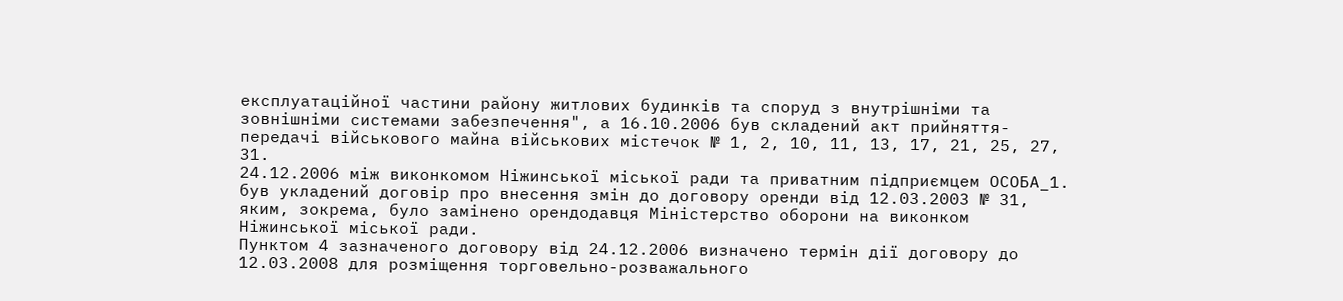експлуатаційної частини району житлових будинків та споруд з внутрішніми та зовнішніми системами забезпечення", а 16.10.2006 був складений акт прийняття-передачі військового майна військових містечок № 1, 2, 10, 11, 13, 17, 21, 25, 27, 31.
24.12.2006 між виконкомом Ніжинської міської ради та приватним підприємцем ОСОБА_1. був укладений договір про внесення змін до договору оренди від 12.03.2003 № 31, яким, зокрема, було замінено орендодавця Міністерство оборони на виконком Ніжинської міської ради.
Пунктом 4 зазначеного договору від 24.12.2006 визначено термін дії договору до 12.03.2008 для розміщення торговельно-розважального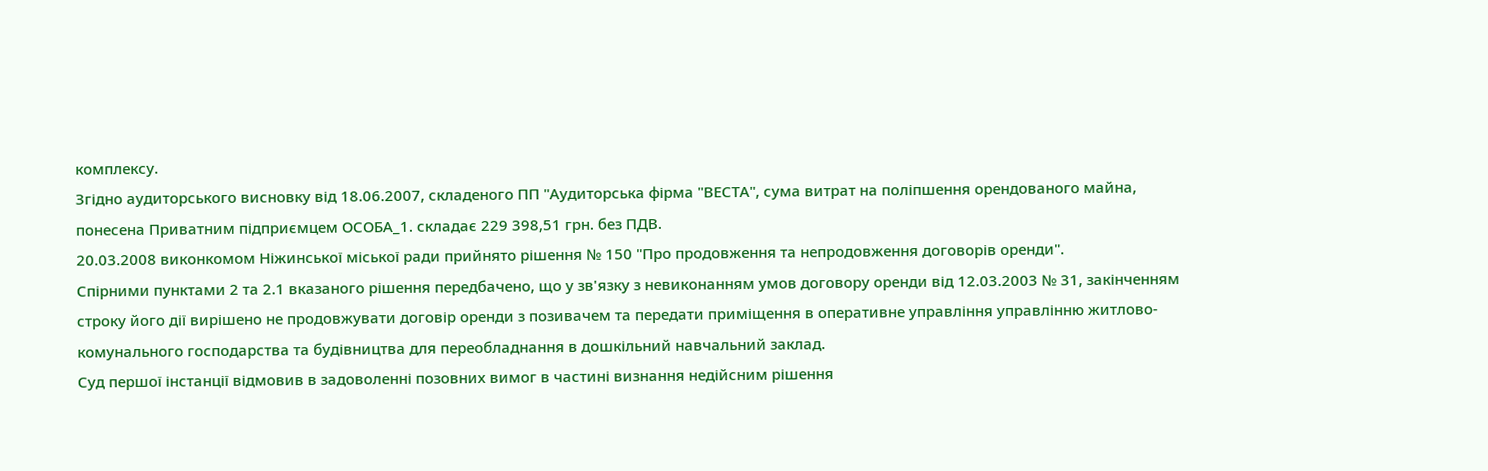комплексу.
Згідно аудиторського висновку від 18.06.2007, складеного ПП "Аудиторська фірма "ВЕСТА", сума витрат на поліпшення орендованого майна, понесена Приватним підприємцем ОСОБА_1. складає 229 398,51 грн. без ПДВ.
20.03.2008 виконкомом Ніжинської міської ради прийнято рішення № 150 "Про продовження та непродовження договорів оренди".
Спірними пунктами 2 та 2.1 вказаного рішення передбачено, що у зв'язку з невиконанням умов договору оренди від 12.03.2003 № 31, закінченням строку його дії вирішено не продовжувати договір оренди з позивачем та передати приміщення в оперативне управління управлінню житлово-комунального господарства та будівництва для переобладнання в дошкільний навчальний заклад.
Суд першої інстанції відмовив в задоволенні позовних вимог в частині визнання недійсним рішення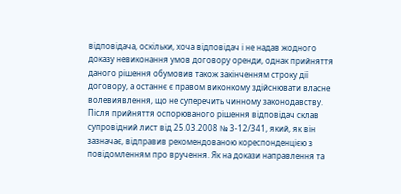відповідача, оскільки, хоча відповідач і не надав жодного доказу невиконання умов договору оренди, однак прийняття даного рішення обумовив також закінченням строку дії договору, а останнє є правом виконкому здійснювати власне волевиявлення, що не суперечить чинному законодавству.
Після прийняття оспорюваного рішення відповідач склав супровідний лист від 25.03.2008 № 3-12/341, який, як він зазначає, відправив рекомендованою кореспонденцією з повідомленням про вручення. Як на докази направлення та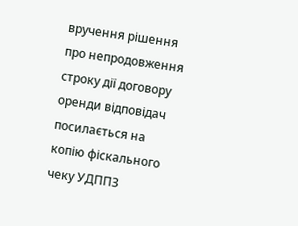вручення рішення про непродовження строку дії договору оренди відповідач посилається на копію фіскального чеку УДППЗ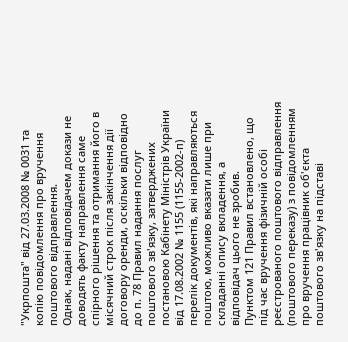"Укрпошта" від 27.03.2008 № 0031 та копію повідомлення про вручення поштового відправлення.
Однак, надані відповідачем докази не доводять факту направлення саме спірного рішення та отримання його в місячний строк після закінчення дії договору оренди, оскільки відповідно до п. 78 Правил надання послуг поштового зв'язку, затверджених постановою Кабінету Міністрів України від 17.08.2002 № 1155 (1155-2002-п) перелік документів, які направляються поштою, можливо вказати лише при складанні опису вкладення, а відповідач цього не зробив.
Пунктом 121 Правил встановлено, що під час вручення фізичній особі реєстрованого поштового відправлення (поштового переказу) з повідомленням про вручення працівник об'єкта поштового зв'язку на підставі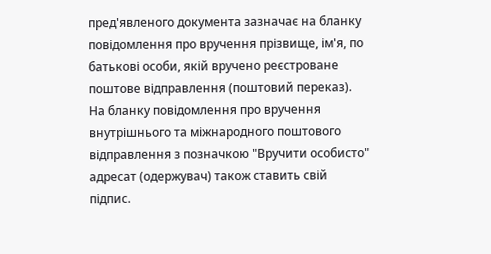пред'явленого документа зазначає на бланку повідомлення про вручення прізвище, ім'я, по батькові особи, якій вручено реєстроване поштове відправлення (поштовий переказ). На бланку повідомлення про вручення внутрішнього та міжнародного поштового відправлення з позначкою "Вручити особисто" адресат (одержувач) також ставить свій підпис.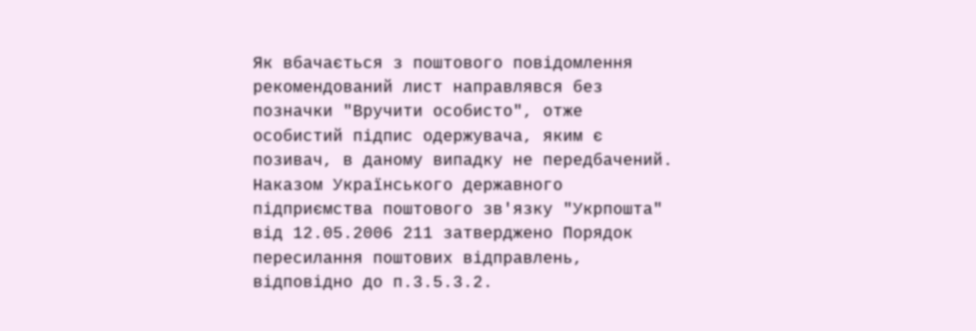Як вбачається з поштового повідомлення рекомендований лист направлявся без позначки "Вручити особисто", отже особистий підпис одержувача, яким є позивач, в даному випадку не передбачений.
Наказом Українського державного підприємства поштового зв'язку "Укрпошта" від 12.05.2006 211 затверджено Порядок пересилання поштових відправлень, відповідно до п.3.5.3.2.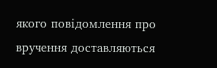якого повідомлення про вручення доставляються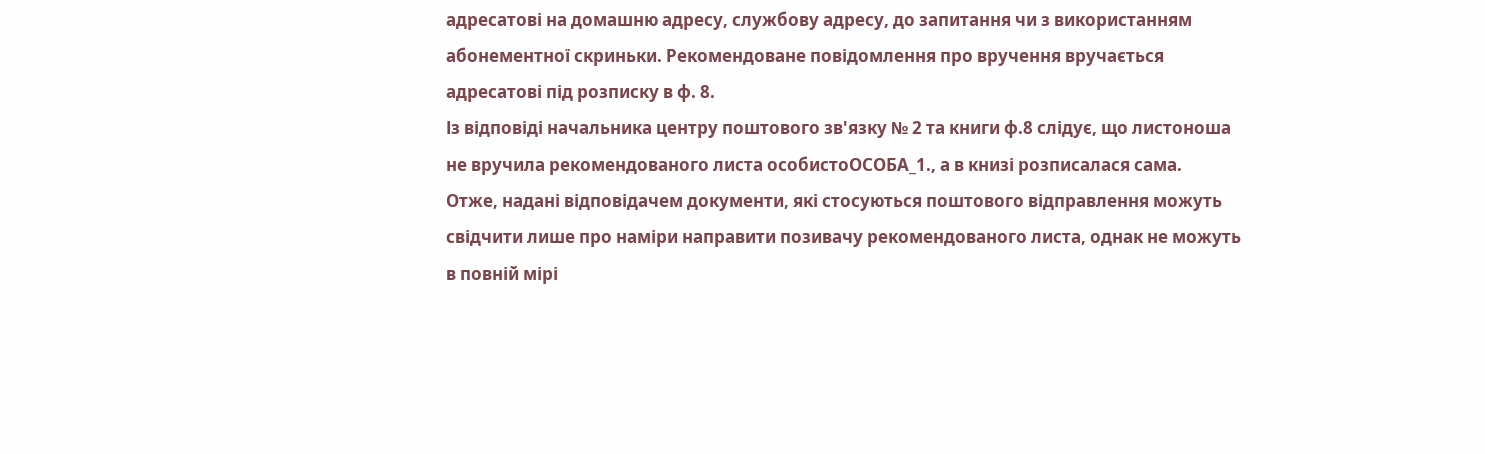адресатові на домашню адресу, службову адресу, до запитання чи з використанням абонементної скриньки. Рекомендоване повідомлення про вручення вручається адресатові під розписку в ф. 8.
Із відповіді начальника центру поштового зв'язку № 2 та книги ф.8 слідує, що листоноша не вручила рекомендованого листа особистоОСОБА_1., а в книзі розписалася сама.
Отже, надані відповідачем документи, які стосуються поштового відправлення можуть свідчити лише про наміри направити позивачу рекомендованого листа, однак не можуть в повній мірі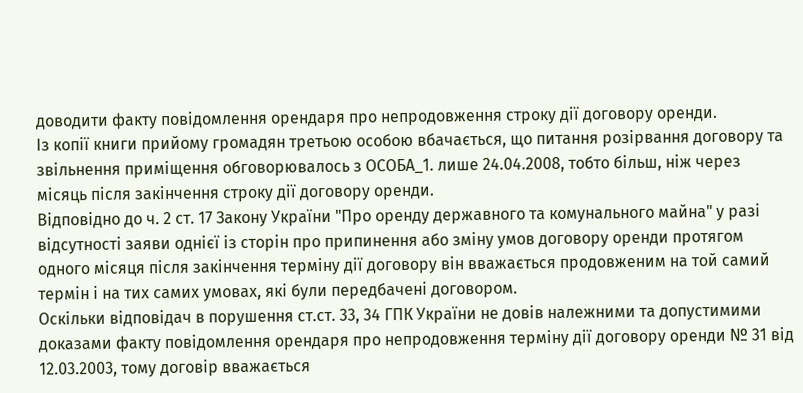доводити факту повідомлення орендаря про непродовження строку дії договору оренди.
Із копії книги прийому громадян третьою особою вбачається, що питання розірвання договору та звільнення приміщення обговорювалось з ОСОБА_1. лише 24.04.2008, тобто більш, ніж через місяць після закінчення строку дії договору оренди.
Відповідно до ч. 2 ст. 17 Закону України "Про оренду державного та комунального майна" у разі відсутності заяви однієї із сторін про припинення або зміну умов договору оренди протягом одного місяця після закінчення терміну дії договору він вважається продовженим на той самий термін і на тих самих умовах, які були передбачені договором.
Оскільки відповідач в порушення ст.ст. 33, 34 ГПК України не довів належними та допустимими доказами факту повідомлення орендаря про непродовження терміну дії договору оренди № 31 від 12.03.2003, тому договір вважається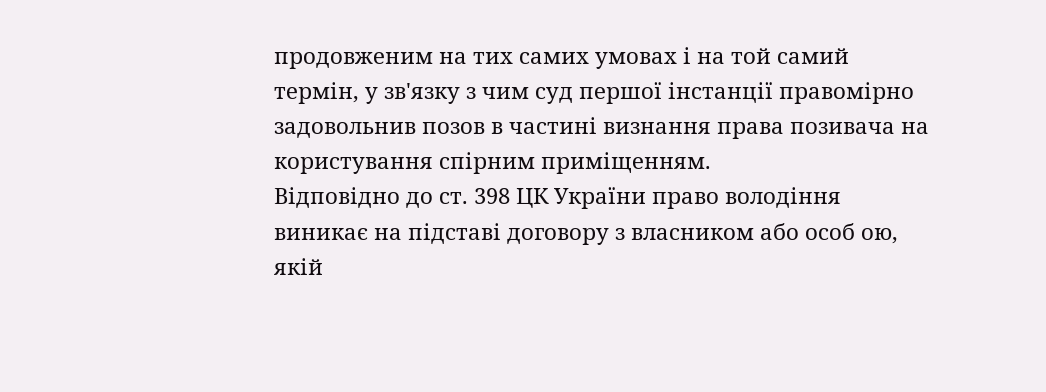продовженим на тих самих умовах і на той самий термін, у зв'язку з чим суд першої інстанції правомірно задовольнив позов в частині визнання права позивача на користування спірним приміщенням.
Відповідно до ст. 398 ЦК України право володіння виникає на підставі договору з власником або особ ою, якій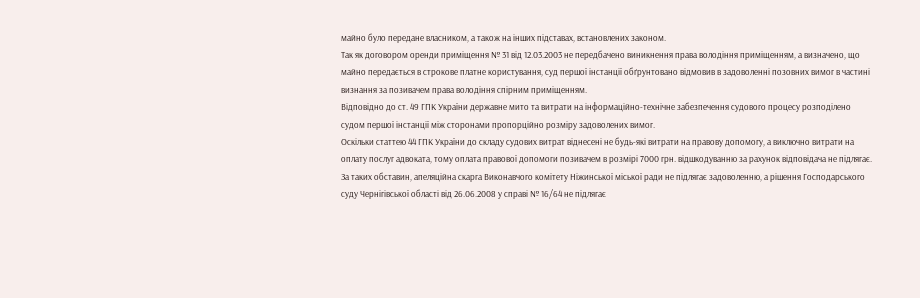майно було передане власником, а також на інших підставах, встановлених законом.
Так як договором оренди приміщення № 31 від 12.03.2003 не передбачено виникнення права володіння приміщенням, а визначено, що майно передається в строкове платне користування, суд першої інстанції обґрунтовано відмовив в задоволенні позовних вимог в частині визнання за позивачем права володіння спірним приміщенням.
Відповідно до ст. 49 ГПК України державне мито та витрати на інформаційно-технічне забезпечення судового процесу розподілено судом першої інстанції між сторонами пропорційно розміру задоволених вимог.
Оскільки статтею 44 ГПК України до складу судових витрат віднесені не будь-які витрати на правову допомогу, а виключно витрати на оплату послуг адвоката, тому оплата правової допомоги позивачем в розмірі 7000 грн. відшкодуванню за рахунок відповідача не підлягає.
За таких обставин, апеляційна скарга Виконавчого комітету Ніжинської міської ради не підлягає задоволенню, а рішення Господарського суду Чернігівської області від 26.06.2008 у справі № 16/64 не підлягає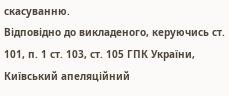скасуванню.
Відповідно до викладеного, керуючись ст. 101, п. 1 ст. 103, ст. 105 ГПК України, Київський апеляційний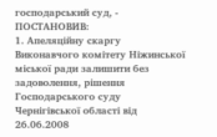господарський суд, -
ПОСТАНОВИВ:
1. Апеляційну скаргу Виконавчого комітету Ніжинської міської ради залишити без задоволення, рішення Господарського суду Чернігівської області від 26.06.2008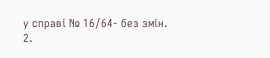у справі № 16/64- без змін.
2.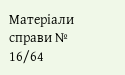Матеріали справи № 16/64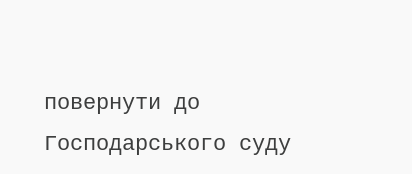повернути до Господарського суду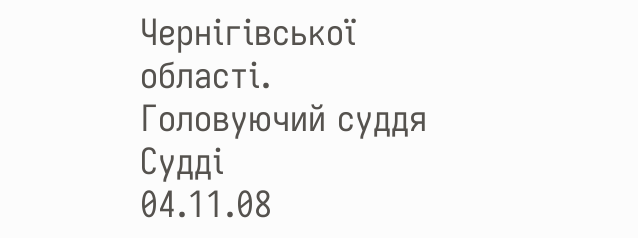Чернігівської області.
Головуючий суддя Судді
04.11.08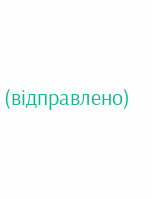(відправлено)